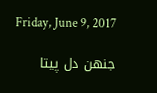Friday, June 9, 2017

جنهن دل پيتا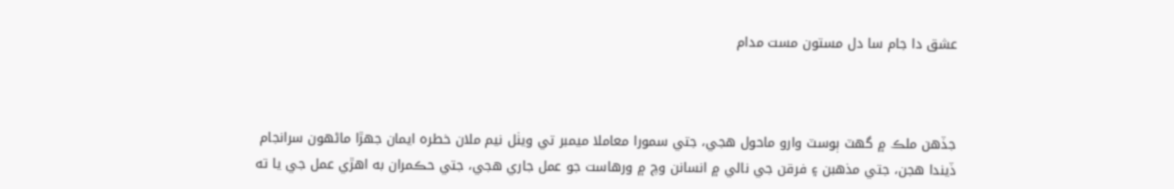عشق دا جام سا دل مستون مست مدام



جڏهن ملڪ ۾ گھٽ ٻوسٽ وارو ماحول هجي، جتي سمورا معاملا ميمبر تي ويٺل نيم ملان خطره ايمان جهڙا ماڻهون سرانجام ڏيندا هجن، جتي مذهبن ۽ فرقن جي نالي ۾ انسانن وچ ۾ ورهاست جو عمل جاري هجي، جتي حڪمران به اهڙي عمل جي يا ته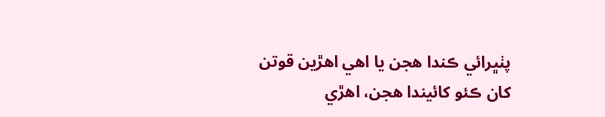پٺڀرائي ڪندا هجن يا اهي اهڙين قوتن کان ڪئو کائيندا هجن، اهڙي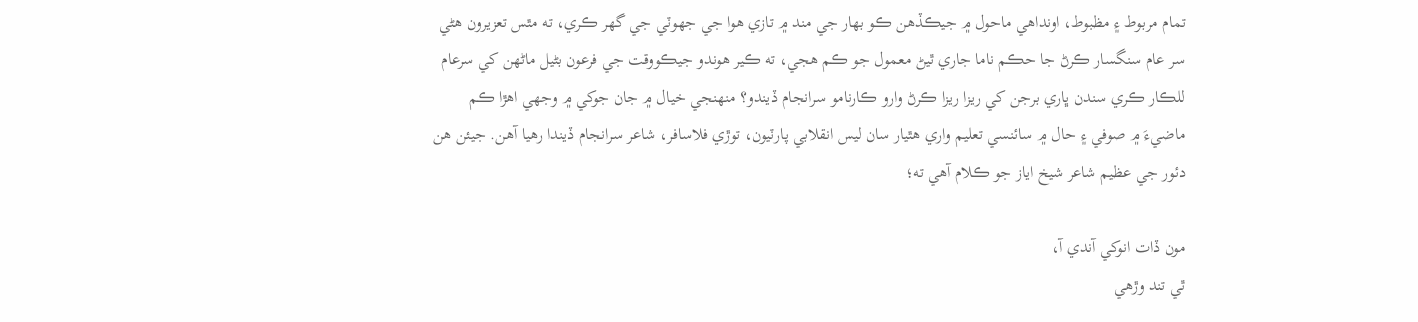تمام مربوط ۽ مظبوط، اونداهي ماحول ۾ جيڪڏهن ڪو بهار جي مند ۾ تازي هوا جي جھوٽي جي گھر ڪري، ته مٿس تعزيرون هڻي سر عام سنگسار ڪرڻ جا حڪم ناما جاري ٿيڻ معمول جو ڪم هجي، ته ڪير هوندو جيڪووقت جي فرعون بڻيل ماڻهن کي سرعام للڪار ڪري سندن ڀاري برجن کي ريزا ريزا ڪرڻ وارو ڪارنامو سرانجام ڏيندو؟ منهنجي خيال ۾ جان جوکي ۾ وجھي اهڙا ڪم ماضيءَ ۾ صوفي ۽ حال ۾ سائنسي تعليم واري هٿيار سان ليس انقلابي پارٽيون، توڙي فلاسافر، شاعر سرانجام ڏيندا رهيا آهن. جيئن هن دئور جي عظيم شاعر شيخ اياز جو ڪلام آهي ته؛

مون ڏات انوکي آندي آ،
ٿي تند وڙهي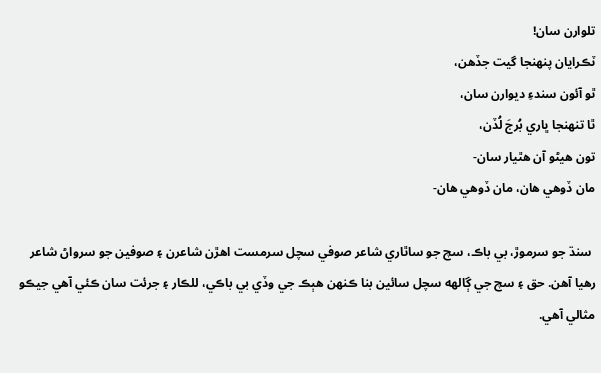تلوارن سان!
ٽڪرايان پنهنجا گيت جڏهن،
ٿو آئون سندءِ ديوارن سان،
ٿا تنهنجا ڀاري بُرجَ لُڏن،
تون هيڻو آن هٿيار سان-
مان ڏوهي هان، مان ڏوهي هان-

 سنڌ جو سرموڙ، بي باڪ، سچ جو ساٿاري شاعر صوفي سچل سرمست اهڙن شاعرن ۽ صوفين جو سرواڻ شاعر رهيا آهن. حق ۽ سچ جي ڳالهه سچل سائين بنا ڪنهن هٻڪ جي وڏي بي باڪي، للڪار ۽ جرئت سان ڪئي آهي جيڪو مثالي آهي.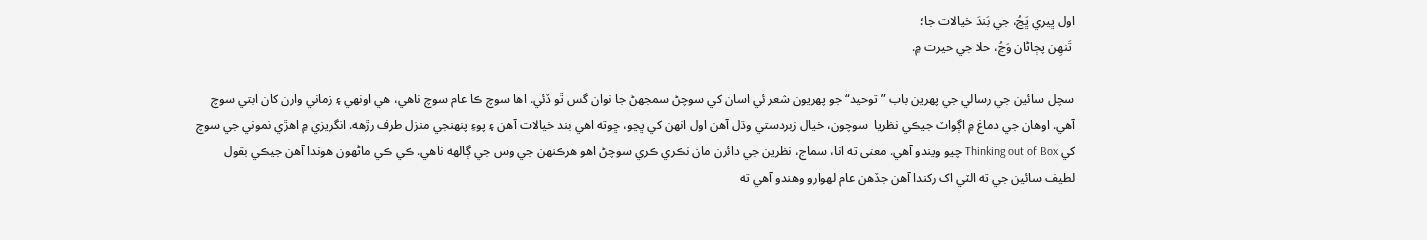اول ڀيري ڀَڃُ، جي بَندَ خيالات جا؛
 تَنهِن پڄاڻان وَڃُ، حلا جي حيرت ۾.

سچل سائين جي رسالي جي پهرين باب ”توحيد“ جو پهريون شعر ئي اسان کي سوچڻ سمجھڻ جا نوان گس ٿو ڏئي. اها سوچ ڪا عام سوچ ناهي، هي اونهي ۽ زماني وارن کان ابتي سوچ آهي. اوهان جي دماغ ۾ اڳواٽ جيڪي نظريا  سوچون، خيال زبردستي وڌل آهن اول انهن کي ڀڃو، ڇوته اهي بند خيالات آهن ۽ پوءِ پنهنجي منزل طرف رڙهه. انگريزي ۾ اهڙي نموني جي سوچ کي Thinking out of Box چيو ويندو آهي. معنى ته انا، سماج، نظرين جي دائرن مان نڪري ڪري سوچڻ اهو هرڪنهن جي وس جي ڳالهه ناهي. ڪي ڪي ماڻهون هوندا آهن جيڪي بقول لطيف سائين جي ته الٽي اک رکندا آهن جڏهن عام لهوارو وهندو آهي ته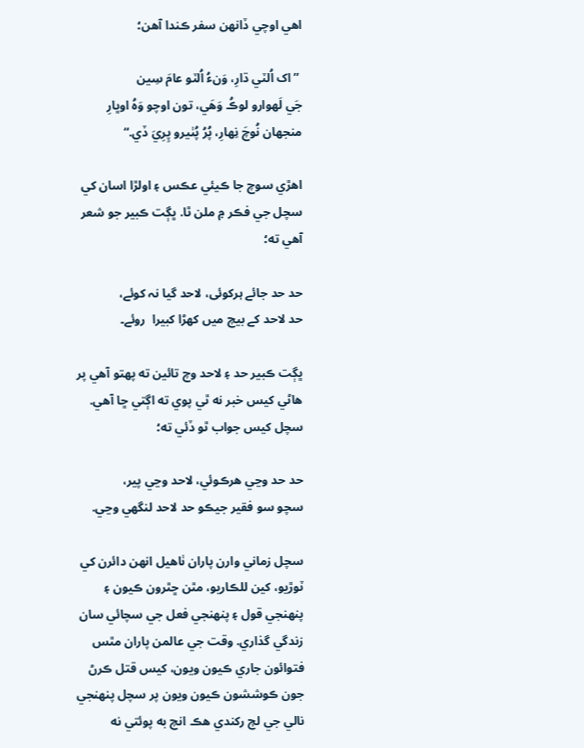اهي اوچي ڏانهن سفر ڪندا آهن؛

 ”اک اُلٽي ڌارِ، وَنءُ اُلٽو عامَ سِين
جَي لَهوارو لوڪُ وَهَي، تون اوچو وَهُ اوڀارِ
منجهان نُوچَ نِهارِ، پُرُ پُٺيرو پِرِيَ ڏي.“

اهڙي سوچ جا ڪيئي عڪس ۽ اولڙا اسان کي سچل جي فڪر ۾ ملن ٿا. ڀڳت ڪبير جو شعر آهي ته؛

حد حد جائے ہرکوئی، لاحد گیا نہ کوئے،
حد لاحد کے بیچ میں کھڑا کبیرا  روئے۔

ڀڳت ڪبير حد ۽ لاحد وچ تائين ته پهتو آهي پر هاڻي کيس خبر نه ٿي پوي ته اڳتي ڇا آهي. سچل کيس جواب ٿو ڏئي ته؛

حد حد وڃي هرڪوئي، لاحد وڃي پير،
سچو سو فقير جيڪو حد لاحد لنگهي وڃي.

سچل زماني وارن پاران ٺاهيل انهن دائرن کي ٽوڙيو، کين للڪاريو، مٿن ڇٿرون ڪيون ۽ پنهنجي قول ۽ پنهنجي فعل جي سچائي سان زندگي گذاري. وقت جي عالمن پاران مٿس فتوائون جاري ڪيون ويون، کيس قتل ڪرڻ جون ڪوششون ڪيون ويون پر سچل پنهنجي نالي جي لڄ رکندي هڪ انچ به پوئتي نه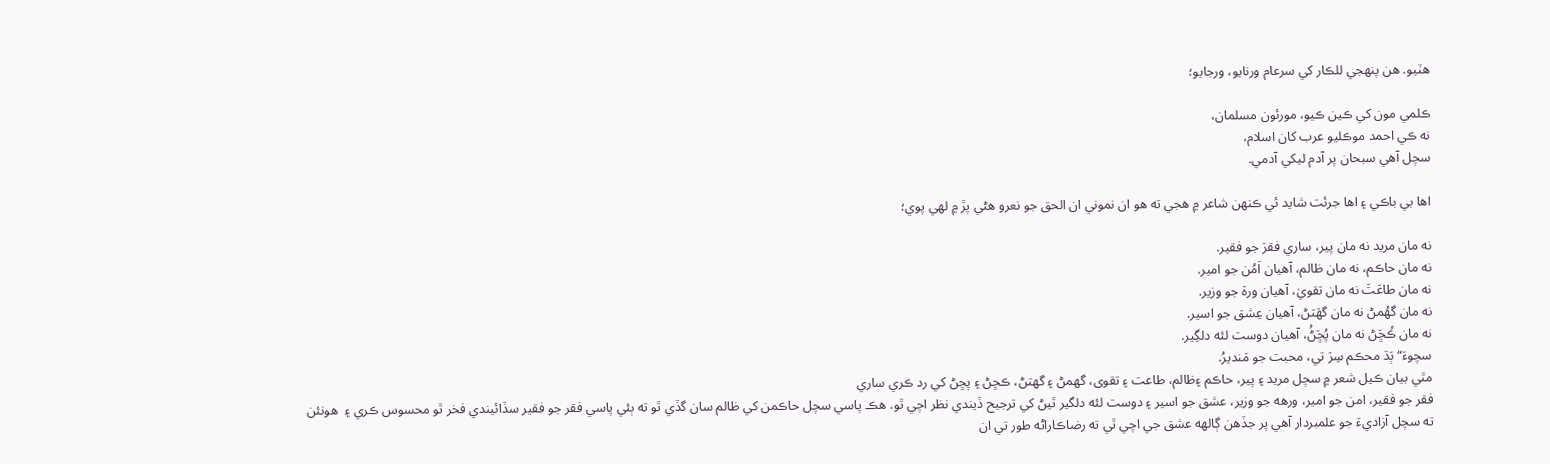هٽيو. هن پنهجي للڪار کي سرعام ورنايو، ورجايو؛

ڪلمي مون کي ڪين ڪيو، مورئون مسلمان،
نه ڪي احمد موڪليو عرب کان اسلام،
سچل آهي سبحان پر آدم ليکي آدمي.

اها بي باڪي ۽ اها جرئت شايد ئي ڪنهن شاعر ۾ هجي ته هو ان نموني ان الحق جو نعرو هڻي پڙ ۾ لهي پوي؛

نه مان مريد نه مان پير، ساري فقرَ جو فقير.
نه مان حاڪم، نه مان ظالم، آھيان اَمُن جو امير.
نه مان طاعَتَ نه مان تقويٰ، آھيان ورہَ جو وزير.
نه مان گھُمڻ نه مان گھَتڻ، آھيان عِشق جو اسير.
نه مان ڪُڇَڻ نه مان پُڇَڻُ، آھيان دوست لئه دلگِير.
سچوءَ“ ٻَڌ محڪم سِرَ تي، محبت جو مَنديرُ.
مٿي بيان ڪيل شعر ۾ سچل مريد ۽ پير، حاڪم ۽ظالم، طاعت ۽ تقوى، گھمڻ ۽ گھتڻ، ڪڇڻ ۽ پڇڻ کي رد ڪري ساري
فقر جو فقير، امن جو امير، ورهه جو وزير، عشق جو اسير ۽ دوست لئه دلگير ٿيڻ کي ترجيح ڏيندي نظر اچي ٿو. هڪ پاسي سچل حاڪمن کي ظالم سان گڏي ٿو ته ٻئي پاسي فقر جو فقير سڏائيندي فخر ٿو محسوس ڪري ۽  هونئن ته سچل آزاديءَ جو علمبردار آهي پر جڏهن ڳالهه عشق جي اچي ٿي ته رضاڪاراڻه طور تي ان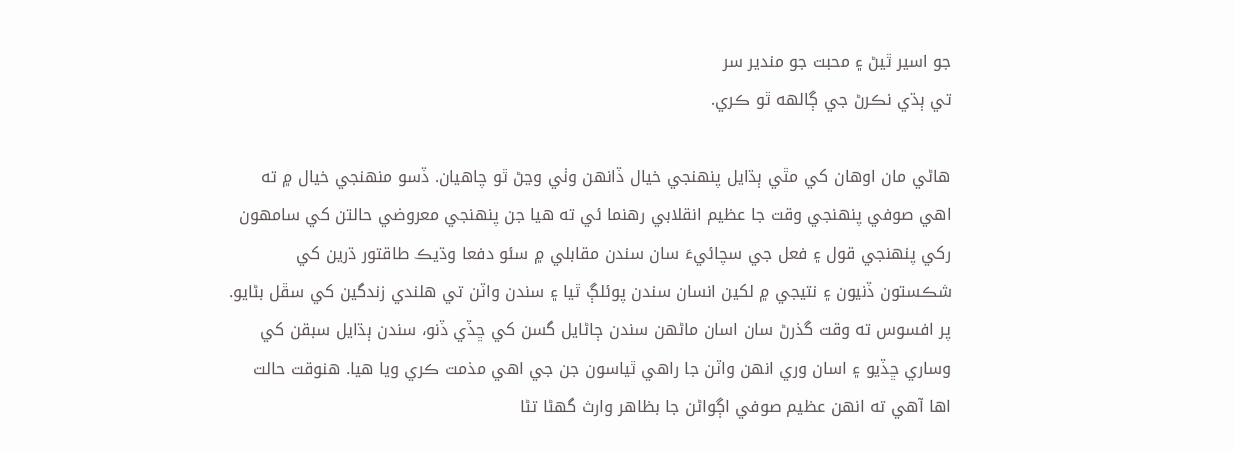جو اسير ٿيڻ ۽ محبت جو مندير سر
تي ٻڌي نڪرڻ جي ڳالهه ٿو ڪري.

هاڻي مان اوهان کي مٿي ٻڌايل پنهنجي خيال ڏانهن وٺي وڃڻ ٿو چاهيان. ڏسو منهنجي خيال ۾ ته اهي صوفي پنهنجي وقت جا عظيم انقلابي رهنما ئي ته هيا جن پنهنجي معروضي حالتن کي سامهون رکي پنهنجي قول ۽ فعل جي سچائيءَ سان سندن مقابلي ۾ سئو دفعا وڌيڪ طاقتور ڌرين کي شڪستون ڏنيون ۽ نتيجي ۾ لکين انسان سندن پوئلڳ ٿيا ۽ سندن واٽن تي هلندي زندگين کي سڦل بڻايو. پر افسوس ته وقت گذرڻ سان اسان ماڻهن سندن ڄاڻايل گسن کي ڇڏي ڏنو، سندن ٻڌايل سبقن کي وساري ڇڏيو ۽ اسان وري انهن واٽن جا راهي ٿياسون جن جي اهي مذمت ڪري ويا هيا. هنوقت حالت اها آهي ته انهن عظيم صوفي اڳواڻن جا بظاهر وارث گھڻا تڻا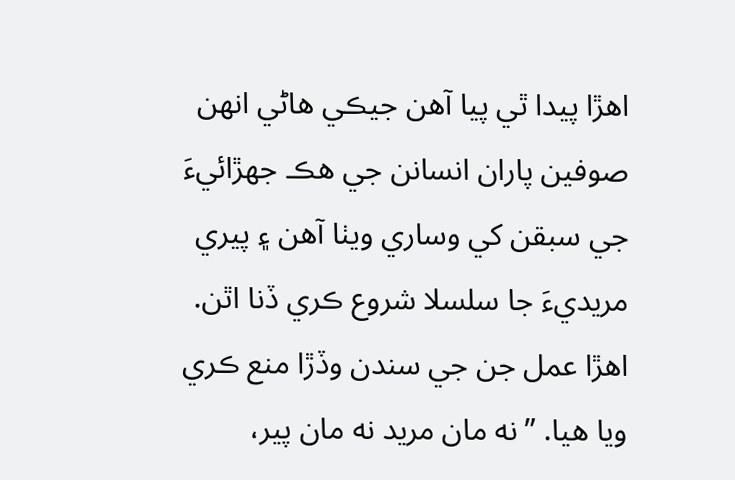اهڙا پيدا ٿي پيا آهن جيڪي هاڻي انهن صوفين پاران انسانن جي هڪ جهڙائيءَ جي سبقن کي وساري ويٺا آهن ۽ پيري مريديءَ جا سلسلا شروع ڪري ڏنا اٿن. اهڙا عمل جن جي سندن وڏڙا منع ڪري ويا هيا. ”نه مان مريد نه مان پير،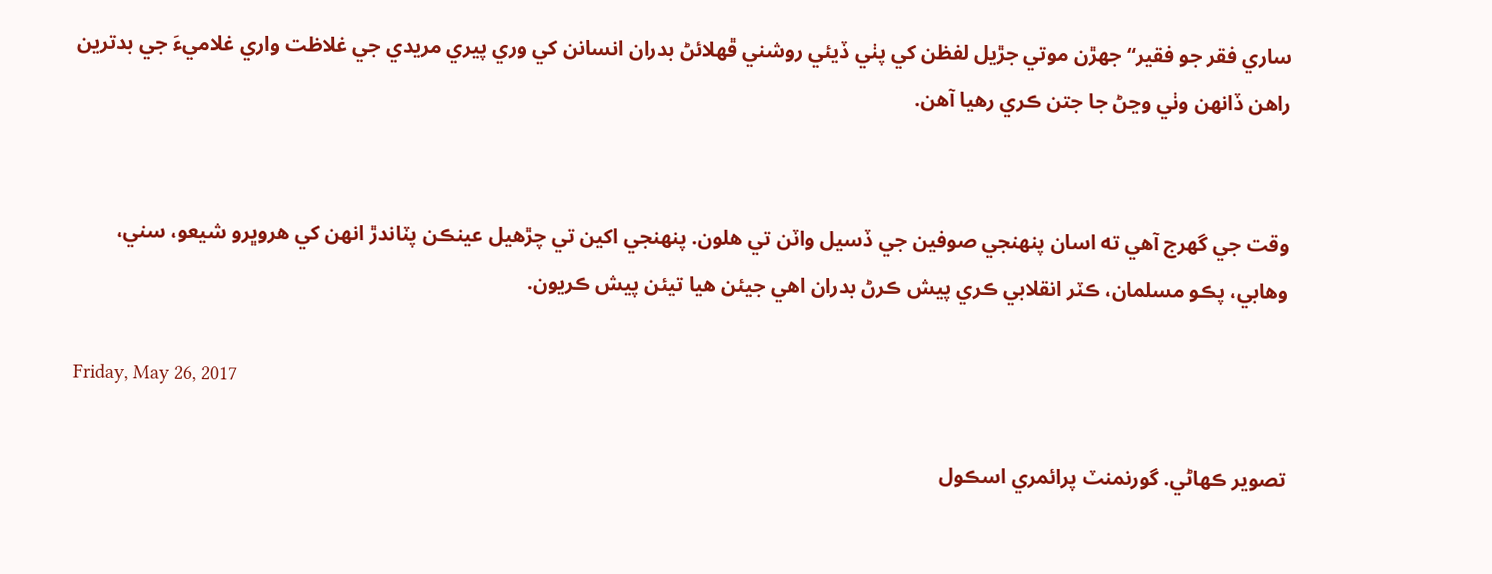ساري فقر جو فقير“ جهڙن موتي جڙيل لفظن کي پٺي ڏيئي روشني ڦهلائڻ بدران انسانن کي وري پيري مريدي جي غلاظت واري غلاميءَ جي بدترين راهن ڏانهن وٺي وڃڻ جا جتن ڪري رهيا آهن.


وقت جي گھرج آهي ته اسان پنهنجي صوفين جي ڏسيل واٽن تي هلون. پنهنجي اکين تي چڙهيل عينڪن پٽاندڙ انهن کي هروڀرو شيعو، سني، وهابي، پڪو مسلمان، ڪٽر انقلابي ڪري پيش ڪرڻ بدران اهي جيئن هيا تيئن پيش ڪريون.

Friday, May 26, 2017

تصوير ڪهاڻي. گورنمنٽ پرائمري اسڪول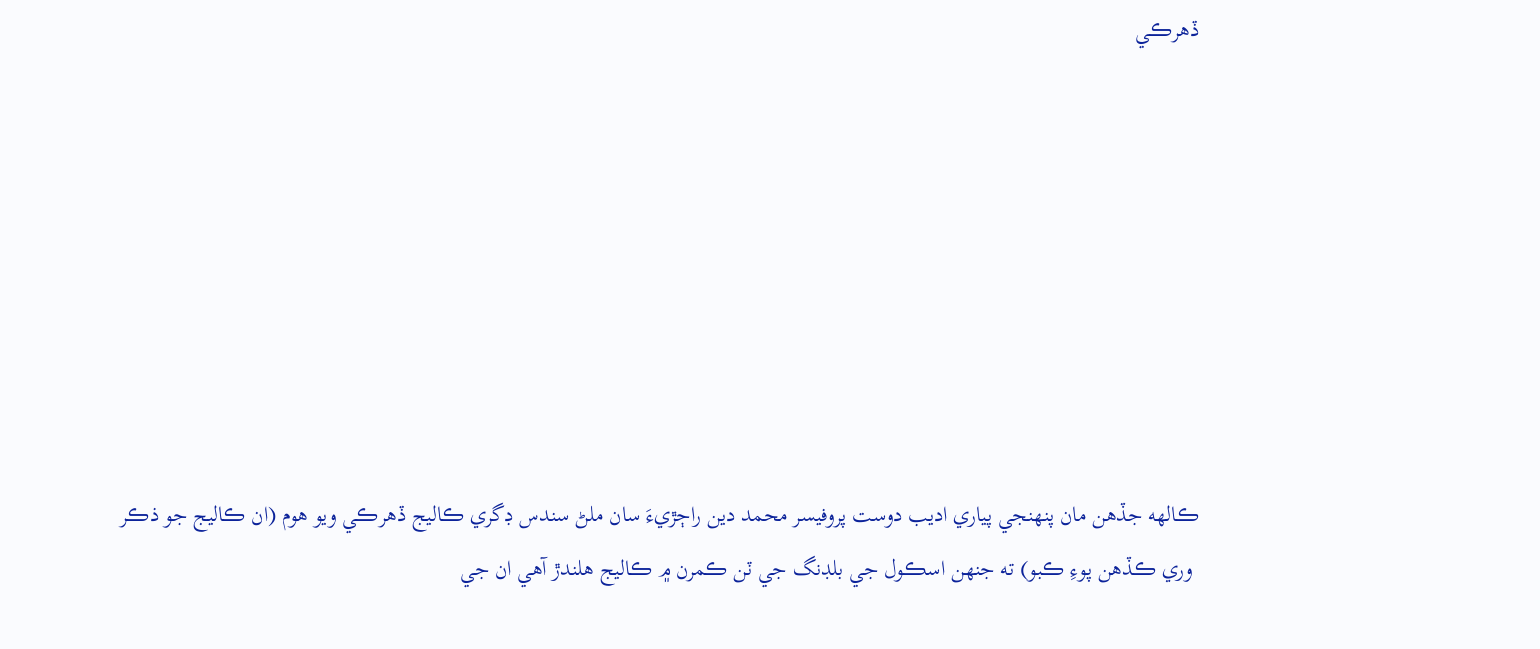ڏهرڪي








ڪالهه جڏهن مان پنهنجي پياري اديب دوست پروفيسر محمد دين راڄڙيءَ سان ملڻ سندس ڊگري ڪاليج ڏهرڪي ويو هوم (ان ڪاليج جو ذڪر
 وري ڪڏهن پوءِ ڪبو) ته جنهن اسڪول جي بلڊنگ جي ٽن ڪمرن ۾ ڪاليج هلندڙ آهي ان جي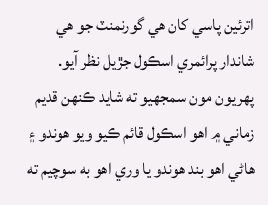اترئين پاسي کان هي گورنمنٽ جو هي شاندار پرائمري اسڪول جڙيل نظر آيو. پهريون مون سمجھيو ته شايد ڪنهن قديم زماني ۾ اهو اسڪول قائم ڪيو ويو هوندو ۽ هاڻي اهو بند هوندو يا وري اهو به سوچيم ته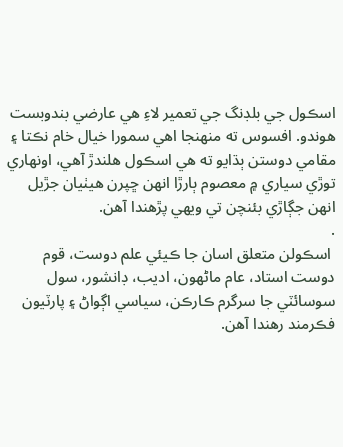اسڪول جي بلڊنگ جي تعمير لاءِ هي عارضي بندوبست هوندو. افسوس ته منهنجا اهي سمورا خيال خام نڪتا ۽ مقامي دوستن ٻڌايو ته هي اسڪول هلندڙ آهي، اونهاري توڙي سياري ۾ معصوم ٻارڙا انهن ڇپرن هيٺيان جڙيل انهن جڳاڙي بئنچن تي ويهي پڙهندا آهن.
.
 اسڪولن متعلق اسان جا ڪيئي علم دوست، قوم دوست استاد، عام ماڻهون، اديب، ڊانشور، سول سوسائٽي جا سرگرم ڪارڪن، سياسي اڳواڻ ۽ پارٽيون فڪرمند رهندا آهن.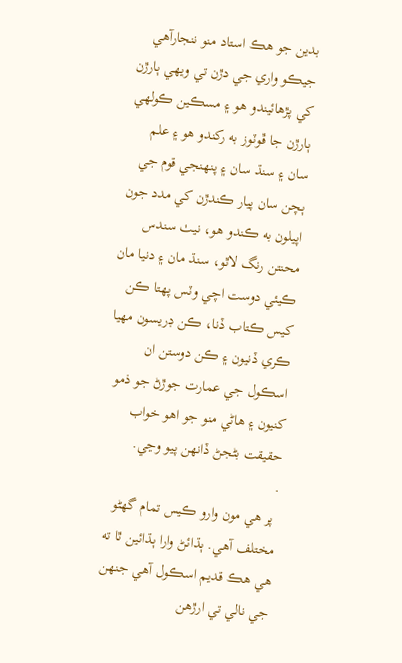بدين جو هڪ استاد منو ننجارآهي جيڪو واري جي دڙن تي ويهي ٻارڙن کي پڙهائيندو هو ۽ مسڪين ڪولهي ٻارڙن جا ڦوٽوز به رکندو هو ۽ علم سان ۽ سنڌ سان ۽ پنهنجي قوم جي ٻچن سان پيار ڪندڙن کي مدد جون اپيلون به ڪندو هو، نيٺ سندس محنتن رنگ لاٿو، سنڌ مان ۽ دنيا مان ڪيئي دوست اچي وٽس پهتا ڪن کيس ڪتاب ڏنا، ڪن ڊريسون مهيا ڪري ڏنيون ۽ ڪن دوستن ان اسڪول جي عمارت جوڙڻ جو ذمو کنيون ۽ هاڻي منو جو اهو خواب حقيقت بڻجڻ ڏانهن پيو وڃي.
.
 پر هي مون وارو ڪيس تمام گھڻو مختلف آهي. ٻڌائڻ وارا ٻڌائين ٿا ته هي هڪ قديم اسڪول آهي جنهن جي نالي تي ارڙهن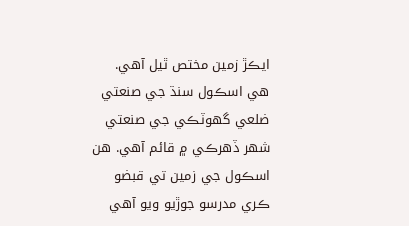ايڪڙ زمين مختص ٿيل آهي. هي اسڪول سنڌ جي صنعتي ضلعي گھوٽڪي جي صنعتي شهر ڏهرڪي ۾ قائم آهي. هن اسڪول جي زمين تي قبضو ڪري مدرسو جوڙيو ويو آهي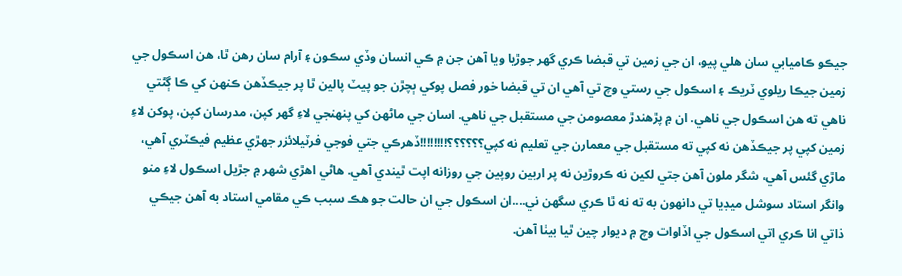جيڪو ڪاميابي سان هلي پيو، ان جي زمين تي قبضا ڪري گھر جوڙيا ويا آهن جن ۾ ڪي انسان وڏي سڪون ۽ آرام سان رهن ٿا، هن اسڪول جي زمين جيڪا ريلوي ٽريڪ ۽ اسڪول جي رستي وچ تي آهي ان تي قبضا خور فصل پوکي ٻچڙن جو پيٽ پالين ٿا پر جيڪڏهن ڪنهن کي ڪا ڳڻتي ناهي ته هن اسڪول جي ناهي. ان ۾ پڙهندڙ معصومن جي مستقبل جي ناهي. اسان جي ماڻهن کي پنهنجي لاءِ گھر کپن، مدرسان کپن، پوکن لاءِ زمين کپي پر جيڪڏهن نه کپي ته مستقبل جي معمارن جي تعليم نه کپي؟؟؟؟؟؟!!!!!!!!ڏهرڪي جتي فوجي فرٽيلائزر جهڙي عظيم فيڪٽري آهي، ماڙي گئس آهي، شگر ملون آهن جتي لکين نه ڪروڙين نه پر اربين روپين جي روزانه اپت ٿيندي آهي. هاڻي اهڙي شهر ۾ جڙيل اسڪول لاءِ منو وانگر استاد سوشل ميڊيا تي دانهون به ته نه ٿا ڪري سگھن ني....ان اسڪول جي ان حالت جو هڪ سبب ڪي مقامي استاد به آهن جيڪي ذاتي انا ڪري اتي اسڪول جي اڏاوات وچ ۾ ديوار چين ٿيا بيٺا آهن.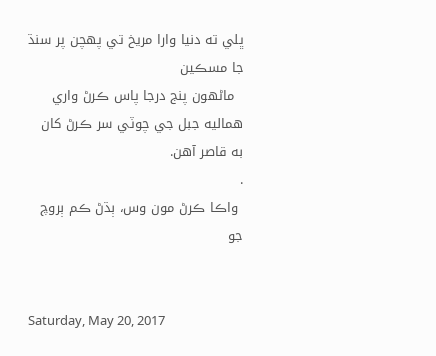ڀلي ته دنيا وارا مريخ تي پهچن پر سنڌ جا مسڪين
  ماڻهون پنج درجا پاس ڪرڻ واري هماليه جبل جي چوٽي سر ڪرڻ کان به قاصر آهن.
.
 واڪا ڪرڻ مون وس، ٻڌڻ ڪم ٻروچ جو


Saturday, May 20, 2017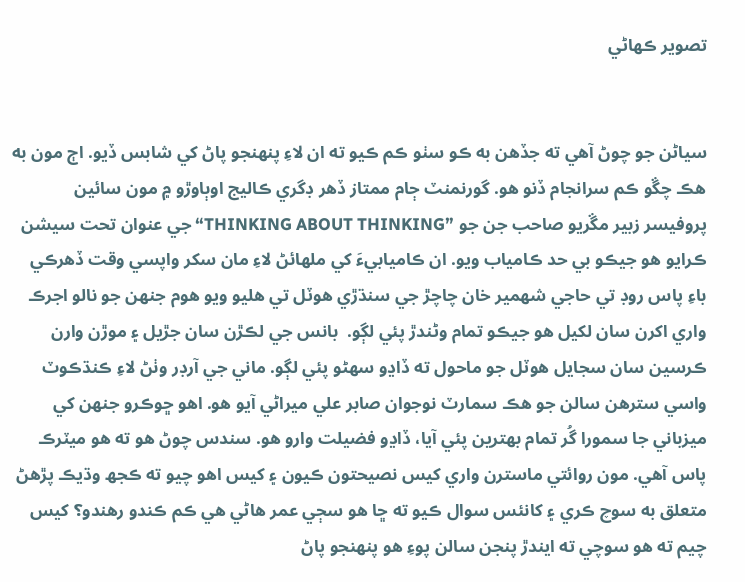تصوير ڪهاڻي


سياڻن جو چوڻ آهي ته جڏهن به ڪو سٺو ڪم ڪيو ته ان لاءِ پنهنجو پاڻ کي شابس ڏيو. اڄ مون به هڪ چڱو ڪم سرانجام ڏنو هو. گورنمنٽ ڄام ممتاز ڏهر ڊگري ڪاليج اوٻاوڙو ۾ مون سائين پروفيسر زبير مڱريو صاحب جن جو ”THINKING ABOUT THINKING“ جي عنوان تحت سيشن ڪرايو هو جيڪو بي حد ڪامياب ويو. ان ڪاميابيءَ کي ملهائڻ لاءِ مان سکر واپسي وقت ڏهرڪي باءِ پاس روڊ تي حاجي شهمير خان چاچڙ جي سنڌڙي هوٽل تي هليو ويو هوم جنهن جو نالو اجرڪ واري اکرن سان لکيل هو جيڪو تمام وڻندڙ پئي لڳو.  بانس جي لڪڙن سان جڙيل ۽ موڙن وارن ڪرسين سان سجايل هوٽل جو ماحول ته ڏاڍو سهڻو پئي لڳو. ماني جي آرڊر وٺڻ لاءِ ڪنڌڪوٽ واسي سترهن سالن جو هڪ سمارٽ نوجوان صابر علي ميراڻي آيو هو. اهو ڇوڪرو جنهن کي ميزباني جا سمورا گُر تمام بهترين پئي آيا، ڏاڍو فضيلت وارو هو. سندس چوڻ هو ته هو ميٽرڪ پاس آهي. مون روائتي ماسترن واري کيس نصيحتون ڪيون ۽ کيس اهو چيو ته ڪجھ وڌيڪ پڙهڻ متعلق به سوچ ڪري ۽ کانئس سوال ڪيو ته ڇا هو سڄي عمر هاڻي هي ڪم ڪندو رهندو؟ کيس چيم ته هو سوچي ته ايندڙ پنجن سالن پوءِ هو پنهنجو پاڻ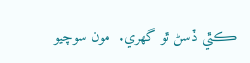ڪٿي ڏسڻ ٿو گھري.  مون سوچيو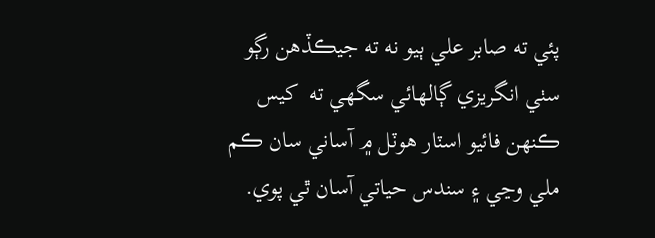پئي ته صابر علي ٻيو نه ته جيڪڏهن رڳو سٺي انگريزي ڳالهائي سگھي ته  کيس ڪنهن فائيو اسٽار هوٽل ۾ آساني سان ڪم ملي وڃي ۽ سندس حياتي آسان ٿي پوي.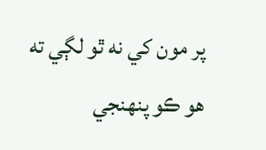پر مون کي نه ٿو لڳي ته هو ڪو پنهنجي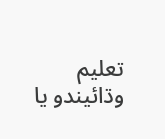تعليم وڌائيندو يا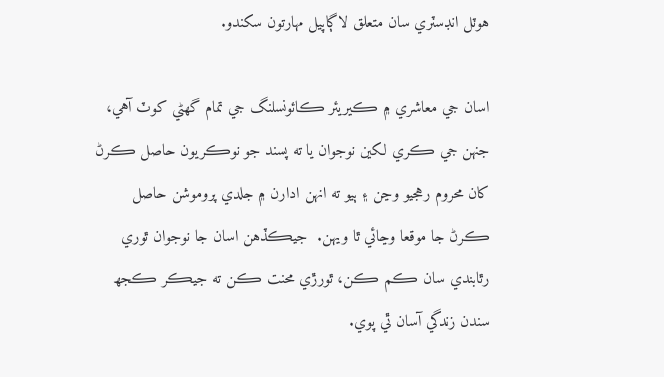هوٽل انڊسٽري سان متعلق لاڳاپيل مهارتون سکندو.

اسان جي معاشري ۾ ڪيريئر ڪائونسلنگ جي تمام گھڻي کوٽ آهي، جنهن جي ڪري لکين نوجوان يا ته پسند جو نوڪريون حاصل ڪرڻ کان محروم رهجيو وڃن ۽ ٻيو ته انهن ادارن ۾ جلدي پروموشن حاصل ڪرڻ جا موقعا وڃائي ٿا ويهن.  جيڪڏهن اسان جا نوجوان ٿوري رٿابندي سان ڪم ڪن، ٿورڙي محنت ڪن ته جيڪر ڪجھ سندن زندگي آسان ٿي پوي.